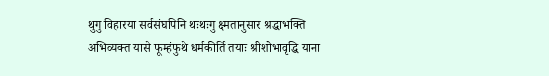थुगु विहारया सर्वसंघपिनि थःथःगु क्ष्मतानुसार श्रद्धाभक्ति अभिव्यक्त यासे फूम्हंफुथे धर्मकीर्ति तयाः श्रीशोभावृद्धि याना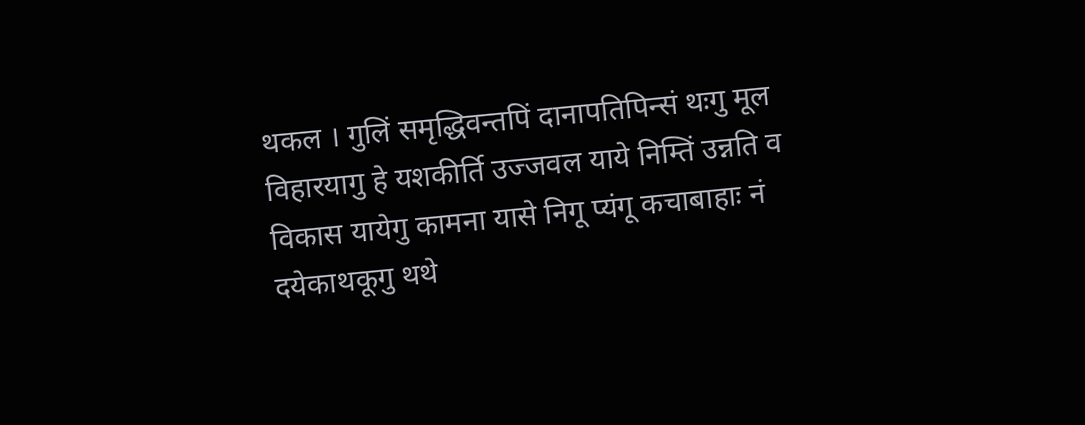थकल । गुलिं समृद्धिवन्तपिं दानापतिपिन्सं थःगु मूल विहारयागु हे यशकीर्ति उज्जवल याये निम्तिं उन्नति व विकास यायेगु कामना यासे निगू प्यंगू कचाबाहाः नं दयेकाथकूगु थथे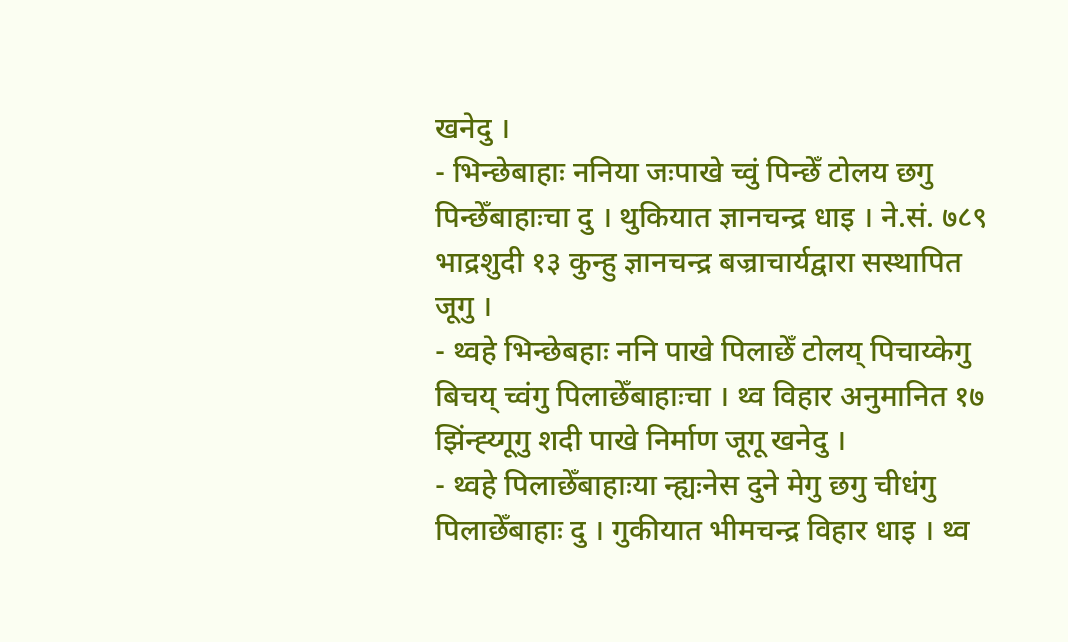खनेदु ।
- भिन्छेबाहाः ननिया जःपाखे च्वुं पिन्छेँ टोलय छगु पिन्छेँबाहाःचा दु । थुकियात ज्ञानचन्द्र धाइ । ने.सं. ७८९ भाद्रशुदी १३ कुन्हु ज्ञानचन्द्र बज्राचार्यद्वारा सस्थापित जूगु ।
- थ्वहे भिन्छेबहाः ननि पाखे पिलाछेँ टोलय् पिचाय्केगु बिचय् च्वंगु पिलाछेँबाहाःचा । थ्व विहार अनुमानित १७ झिंन्ह्य्गूगु शदी पाखे निर्माण जूगू खनेदु ।
- थ्वहे पिलाछेँबाहाःया न्ह्यःनेस दुने मेगु छगु चीधंगु पिलाछेँबाहाः दु । गुकीयात भीमचन्द्र विहार धाइ । थ्व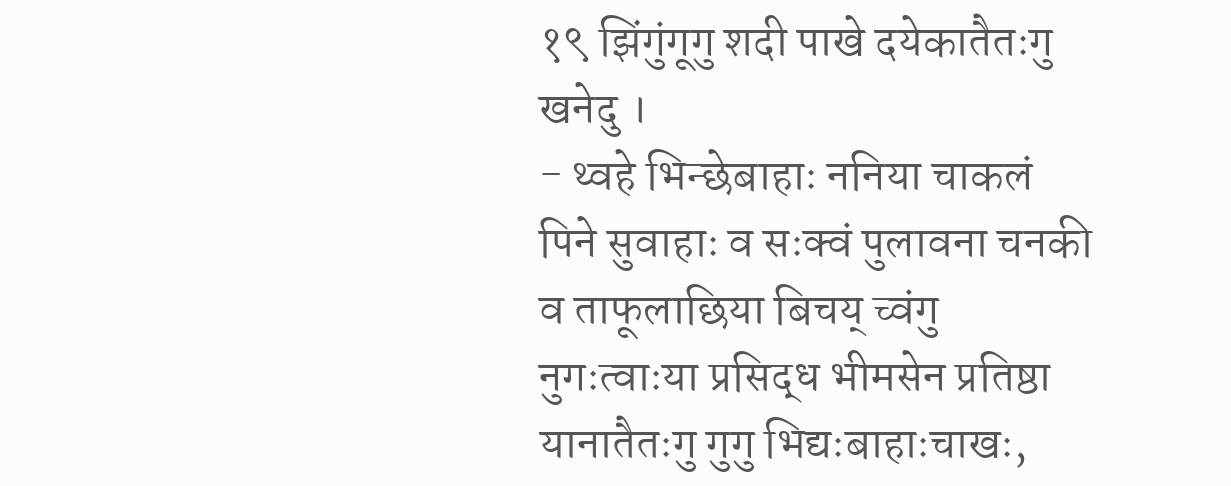१९ झिंगुंगूगु शदी पाखे दयेकातैतःगु खनेदु ।
- थ्वहे भिन्छेबाहाः ननिया चाकलं पिने सुवाहाः व सःक्वं पुलावना चनकी व ताफूलाछिया बिचय् च्वंगु नुगःत्वाःया प्रसिद्ध भीमसेन प्रतिष्ठा यानातैतःगु गुगु भिद्यःबाहाःचाखः,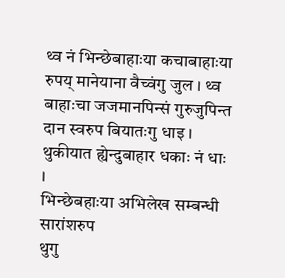थ्व नं भिन्छेबाहाःया कचाबाहाःया रुपय् मानेयाना वैच्वंगु जुल । थ्व बाहाःचा जजमानपिन्सं गुरुजुपिन्त दान स्वरुप बियातःगु धाइ । थुकीयात ह्येन्दुबाहार धकाः नं धाः ।
भिन्छेबहाःया अभिलेख सम्बन्धी
सारांशरुप
थुगु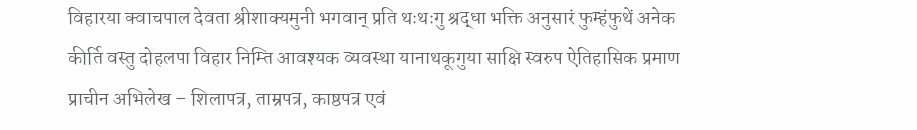विहारया क्वाचपाल देवता श्रीशाक्यमुनी भगवान् प्रति थःथःगु श्रद्धा भक्ति अनुसारं फुम्हंफुथें अनेक कीर्ति वस्तु दोहलपा विहार निम्ति आवश्यक व्यवस्था यानाथकूगुया साक्षि स्वरुप ऐतिहासिक प्रमाण प्राचीन अभिलेख – शिलापत्र, ताम्रपत्र, काष्ठपत्र एवं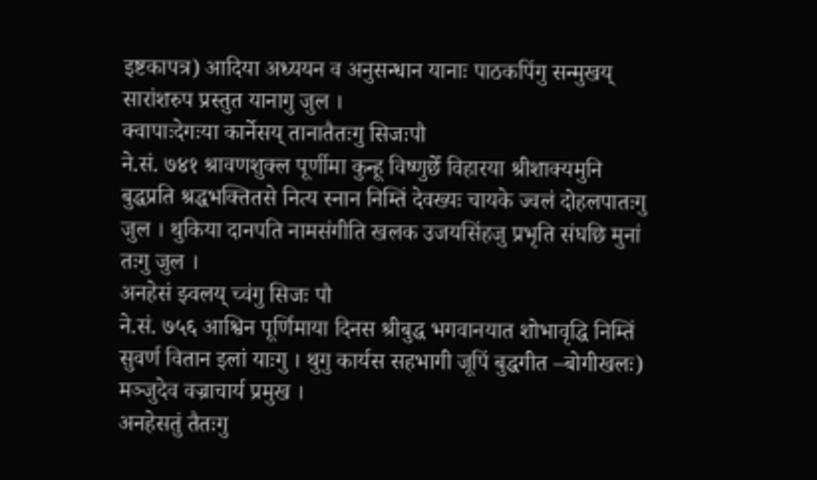इष्टकापत्र) आदिया अध्ययन व अनुसन्धान यानाः पाठकपिंगु सन्मुखय् सारांशरुप प्रस्तुत यानागु जुल ।
क्वापाःदेगःया कार्नेसय् तानातैतःगु सिजःपौ
ने.सं. ७४१ श्रावणशुक्ल पूर्णीमा कुन्हू विष्णुछेँ विहारया श्रीशाक्यमुनि बुद्धप्रति श्रद्धभक्तितसे नित्य स्नान निम्तिं देवख्यः चायके ज्वलं दोहलपातःगु जुल । थुकिया दानपति नामसंगीति खलक उजयसिंहजु प्रभृति संघछि मुनां तःगु जुल ।
अनहेसं झ्वलय् च्वंगु सिजः पौ
ने.सं. ७५६ आश्विन पूर्णिमाया दिनस श्रीबुद्ध भगवानयात शोभावृद्धि निम्तिं सुवर्ण वितान इलां याःगु । थुगु कार्यस सहभागी जूपिं बुद्धगीत –बोगीखलः) मञ्जुदेव वज्राचार्य प्रमुख ।
अनहेसतुं तैतःगु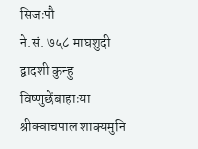सिजःपौ
ने.सं. ७५८ माघशुदी द्वादशी कुन्हु विष्णुछेंबाहाःया श्रीक्वाचपाल शाक्यमुनि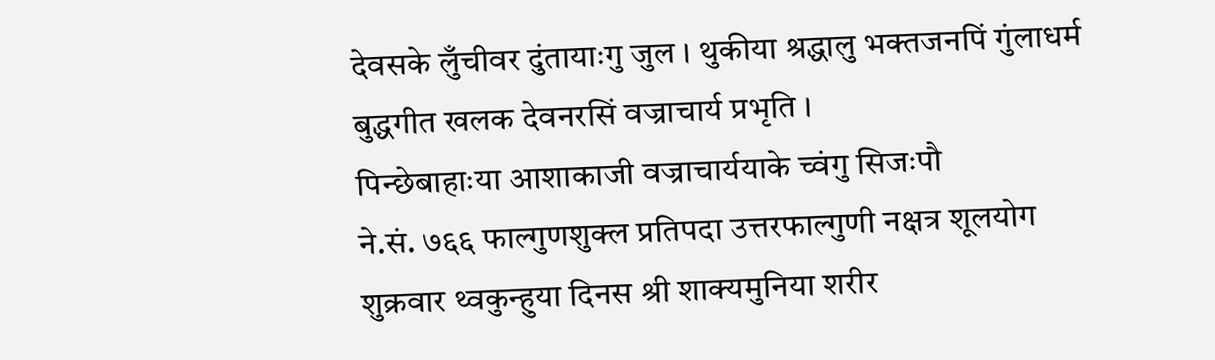देवसके लुँचीवर दुंतायाःगु जुल । थुकीया श्रद्धालु भक्तजनपिं गुंलाधर्म बुद्धगीत खलक देवनरसिं वज्राचार्य प्रभृति ।
पिन्छेबाहाःया आशाकाजी वज्राचार्ययाके च्वंगु सिजःपौ
ने.सं. ७६६ फाल्गुणशुक्ल प्रतिपदा उत्तरफाल्गुणी नक्षत्र शूलयोग शुक्रवार थ्वकुन्हुया दिनस श्री शाक्यमुनिया शरीर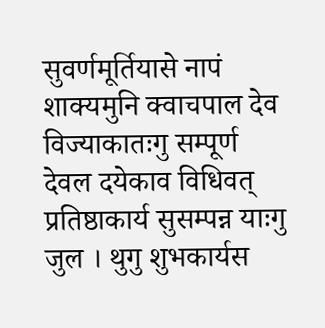सुवर्णमूर्तियासे नापं शाक्यमुनि क्वाचपाल देव विज्याकातःगु सम्पूर्ण देवल दयेकाव विधिवत् प्रतिष्ठाकार्य सुसम्पन्न याःगु जुल । थुगु शुभकार्यस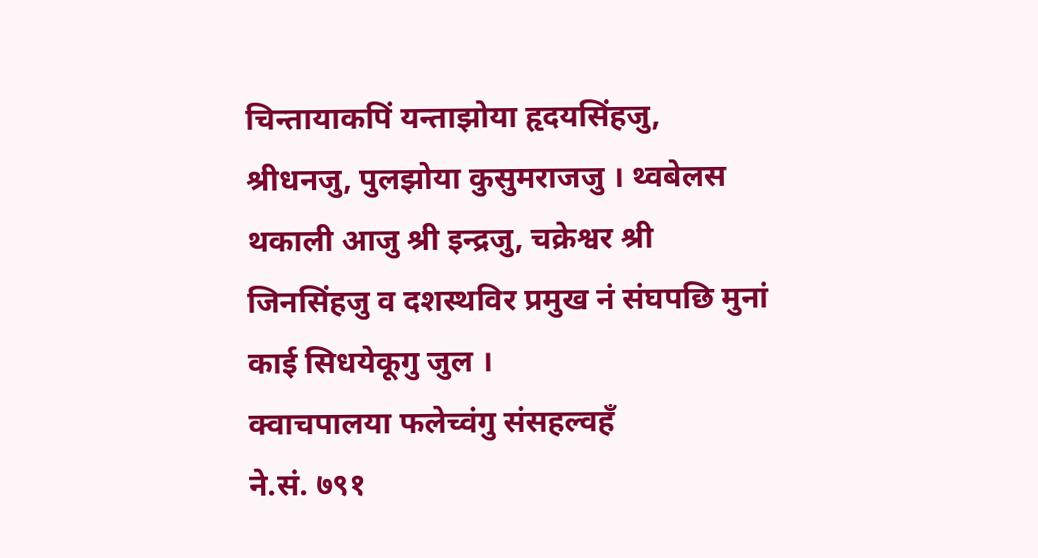चिन्तायाकपिं यन्ताझोया हृदयसिंहजु, श्रीधनजु, पुलझोया कुसुमराजजु । थ्वबेलस थकाली आजु श्री इन्द्रजु, चक्रेश्वर श्री जिनसिंहजु व दशस्थविर प्रमुख नं संघपछि मुनां काई सिधयेकूगु जुल ।
क्वाचपालया फलेच्वंगु संसहल्वहँ
ने.सं. ७९१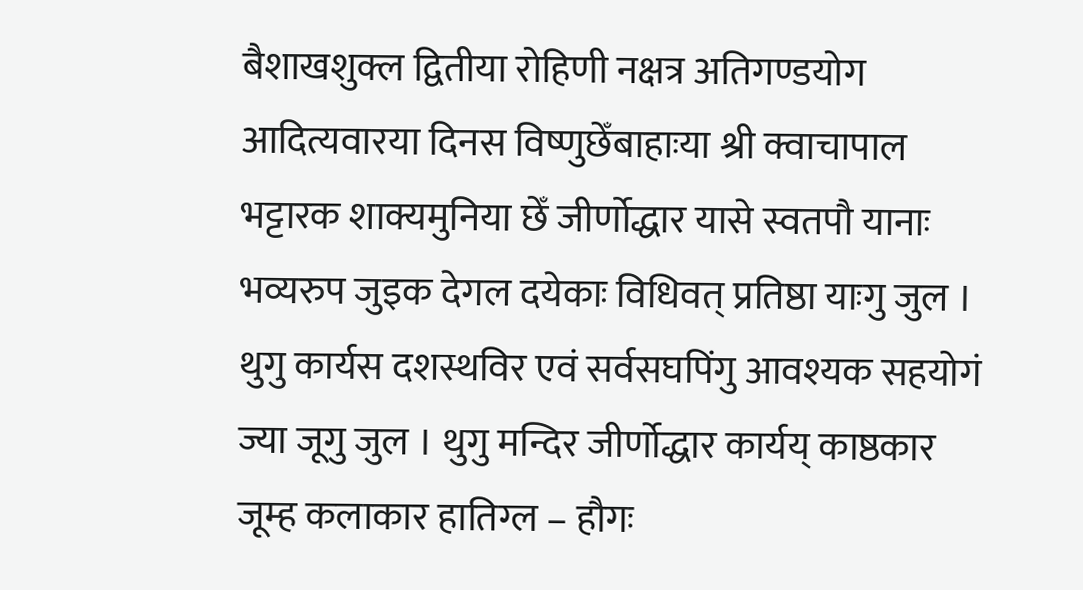बैशाखशुक्ल द्वितीया रोहिणी नक्षत्र अतिगण्डयोग आदित्यवारया दिनस विष्णुछेँबाहाःया श्री क्वाचापाल भट्टारक शाक्यमुनिया छेँ जीर्णोद्धार यासे स्वतपौ यानाः भव्यरुप जुइक देगल दयेकाः विधिवत् प्रतिष्ठा याःगु जुल । थुगु कार्यस दशस्थविर एवं सर्वसघपिंगु आवश्यक सहयोगं ज्या जूगु जुल । थुगु मन्दिर जीर्णोद्धार कार्यय् काष्ठकार जूम्ह कलाकार हातिग्ल – हौगः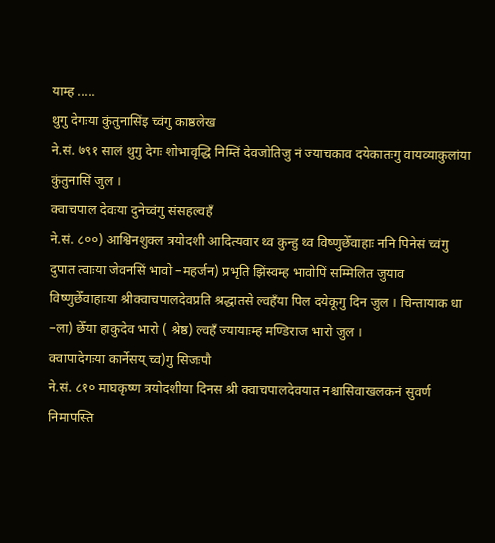याम्ह .....
थुगु देगःया कुंतुनासिंइ च्वंगु काष्ठलेख
ने.सं. ७९१ सालं थुगु देगः शोभावृद्धि निम्तिं देवजोतिजु नं ज्याचकाव दयेकातःगु वायव्याकुलांया कुंतुनासिं जुल ।
क्वाचपाल देवःया दुनेच्वंगु संसहल्वहँ
ने.सं. ८००) आश्विनशुक्ल त्रयोदशी आदित्यवार थ्व कुन्हु थ्व विष्णुछेँवाहाः ननि पिनेसं च्वंगु दुपात त्वाःया जेवनसिं भावो –महर्जन) प्रभृति झिंस्वम्ह भावोपिं सम्मिलित जुयाव विष्णुछेँवाहाःया श्रीक्वाचपालदेवप्रति श्रद्धातसे ल्वहँया पिल दयेकूगु दिन जुल । चिन्तायाक धा –ला) छेँया हाकुदेव भारो ( श्रेष्ठ) ल्वहँ ज्यायाःम्ह मण्डिराज भारो जुल ।
क्वापादेगःया कार्नेसय् च्व)गु सिजःपौ
ने.सं. ८१० माघकृष्ण त्रयोदशीया दिनस श्री क्वाचपालदेवयात नश्चासिवाखलकनं सुवर्ण निमापस्ति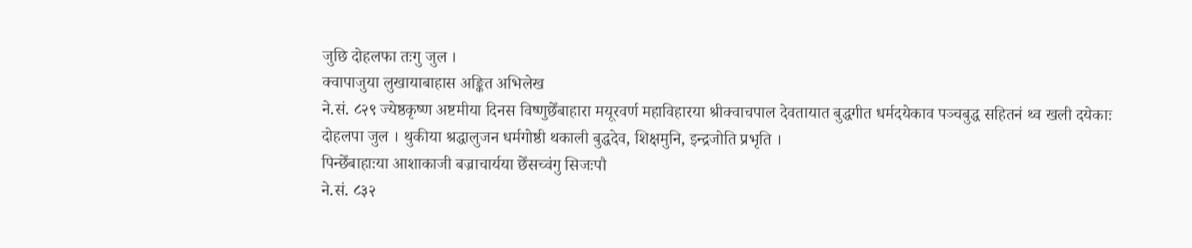जुछि दोहलफा तःगु जुल ।
क्वापाजुया लुखायाबाहास अङ्कित अभिलेख
ने.सं. ८२९ ज्येष्ठकृष्ण अष्टमीया दिनस विष्णुछेँबाहारा मयूरवर्ण महाविहारया श्रीक्वाचपाल देवतायात बुद्धगीत धर्मदयेकाव पञ्चबुद्ध सहितनं थ्व खली दयेकाः दोहलपा जुल । थुकीया श्रद्धालुजन धर्मगोष्ठी थकाली बुद्धदेव, शिक्षमुनि, इन्द्रजोति प्रभृति ।
पिन्छेँबाहाःया आशाकाजी बज्राचार्यया छेँसच्वंगु सिजःपौ
ने.सं. ८३२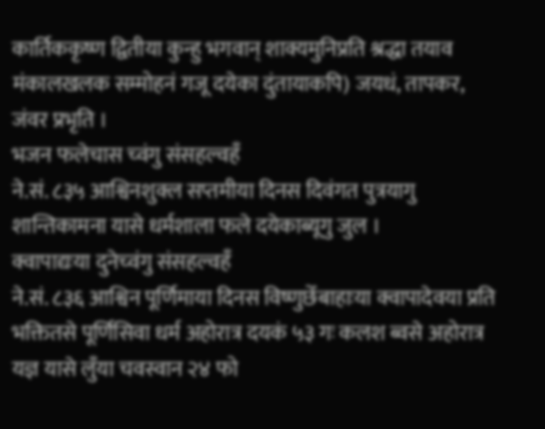कार्तिककृष्ण द्वितीया कुन्हु भगवान् शाक्यमुनिप्रति श्रद्धा तयाव मंकालखलक सम्मोहनं गजू दयेका दुंतायाकपि) जयधं, तापकर, जंवर प्रभृति ।
भजन फलेचास च्वंगु संसहल्वहँ
ने.सं. ८३५ आश्विनशुक्ल सप्तमीया दिनस दिवंगत पुत्रयागु शान्तिकामना यासे धर्मशाला फले दयेकाब्यूगु जुल ।
क्वापाद्यःया दुनेच्वंगु संसहल्वहँ
ने.सं. ८३६ आश्विन पूर्णिमाया दिनस विष्णुछेँबाहाःया क्वापादेवया प्रति भक्तितसे पूर्णिसिवा धर्म अहोरात्र दयकं ५३ गः कलश ब्वसे अहोरात्र यज्ञ यासे लुँया चवस्वान २४ फो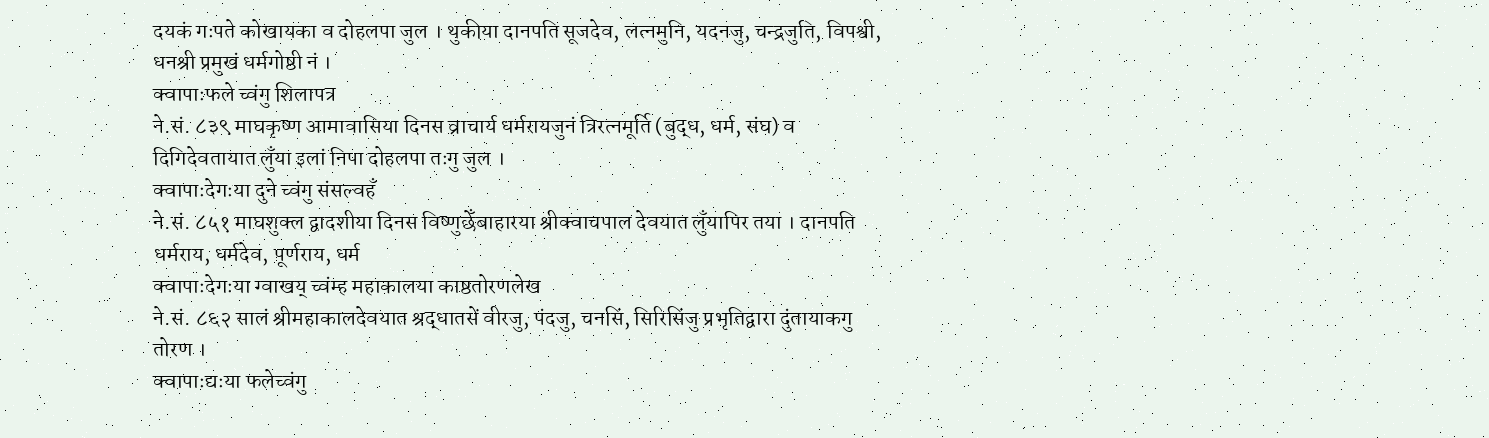दयकं गःपते कोखायका व दोहलपा जुल । थुकीया दानपति सूजदेव, लत्नमुनि, यदनजु, चन्द्रजुति, विपश्वी, धनश्री प्रमुखं धर्मगोष्ठी नं ।
क्वापाःफले च्वंगु शिलापत्र
ने.सं. ८३९ माघकृष्ण आमावासिया दिनस व्राचार्य धर्मरायजुनं त्रिरत्नमूर्ति (बुद्ध, धर्म, संघ) व दिगिदेवतायात लुँया इलां निपा दोहलपा तःगु जुल ।
क्वापाःदेगःया दुने च्वंगु संसल्वहँ
ने.सं. ८५१ माघशुक्ल द्वादशीया दिनस विष्णुछेँबाहारया श्रीक्वाचपाल देवयात लुँयापिर तया । दानपति धर्मराय, धर्मदेव, पूर्णराय, धर्म
क्वापाःदेगःया ग्वाखय् च्वंम्ह महाकालया काष्ठतोरणलेख
ने.सं. ८६२ सालं श्रीमहाकालदेवयात श्रद्धातसें वीरजु, पंदजु, चनसिं, सिरिसिंजु प्रभृतिद्वारा दुंतायाकगु तोरण ।
क्वापाःद्यःया फलेच्वंगु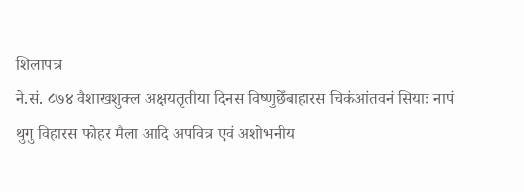शिलापत्र
ने.सं. ८७४ वैशाखशुक्ल अक्षयतृतीया दिनस विष्णुछेँबाहारस चिकंआंतवनं सियाः नापं थुगु विहारस फोहर मैला आदि अपवित्र एवं अशोभनीय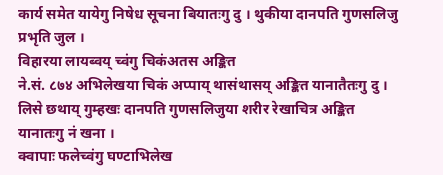कार्य समेत यायेगु निषेध सूचना बियातःगु दु । थुकीया दानपति गुणसलिजु प्रभृति जुल ।
विहारया लायब्वय् च्वंगु चिकंअतस अङ्कित
ने.सं. ८७४ अभिलेखया चिकं अप्पाय् थासंथासय् अङ्कित यानातैतःगु दु । लिसे छथाय् गुम्हखः दानपति गुणसलिजुया शरीर रेखाचित्र अङ्कित यानातःगु नं खना ।
क्वापाः फलेच्वंगु घण्टाभिलेख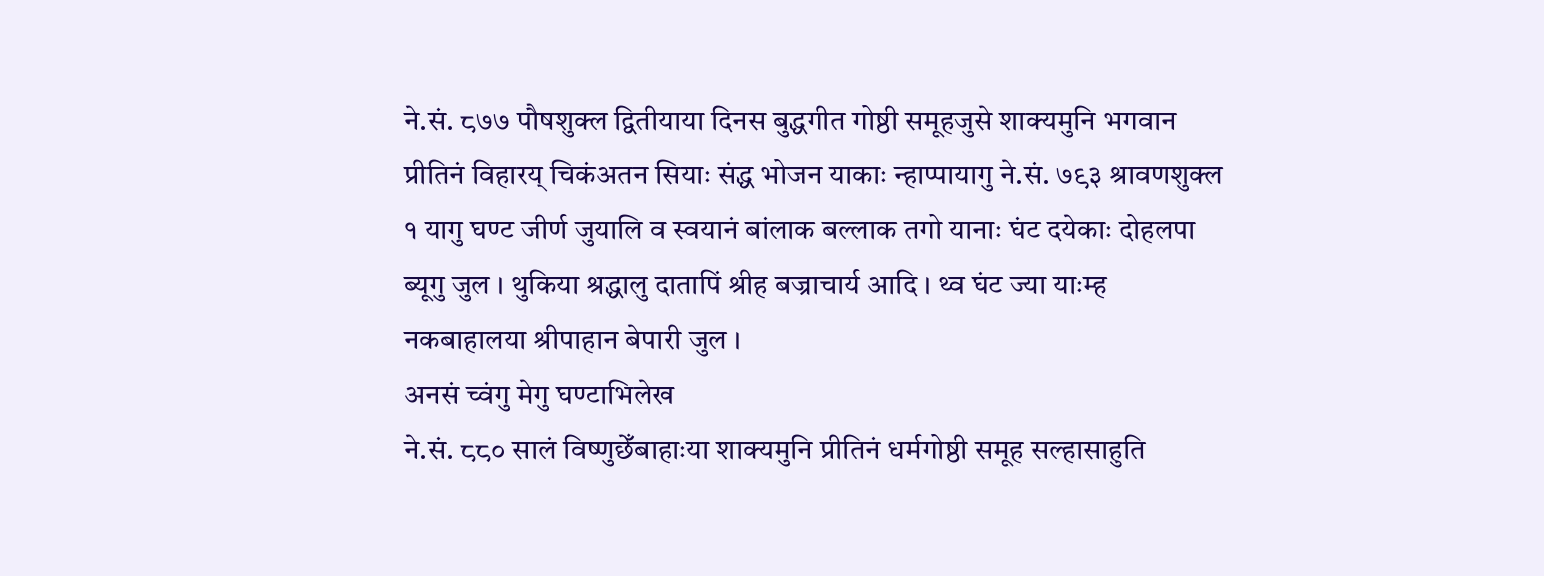ने.सं. ८७७ पौषशुक्ल द्वितीयाया दिनस बुद्धगीत गोष्ठी समूहजुसे शाक्यमुनि भगवान प्रीतिनं विहारय् चिकंअतन सियाः संद्ध भोजन याकाः न्हाप्पायागु ने.सं. ७९३ श्रावणशुक्ल १ यागु घण्ट जीर्ण जुयालि व स्वयानं बांलाक बल्लाक तगो यानाः घंट दयेकाः दोहलपा ब्यूगु जुल । थुकिया श्रद्धालु दातापिं श्रीह बज्राचार्य आदि । थ्व घंट ज्या याःम्ह नकबाहालया श्रीपाहान बेपारी जुल ।
अनसं च्वंगु मेगु घण्टाभिलेख
ने.सं. ८८० सालं विष्णुछेँबाहाःया शाक्यमुनि प्रीतिनं धर्मगोष्ठी समूह सल्हासाहुति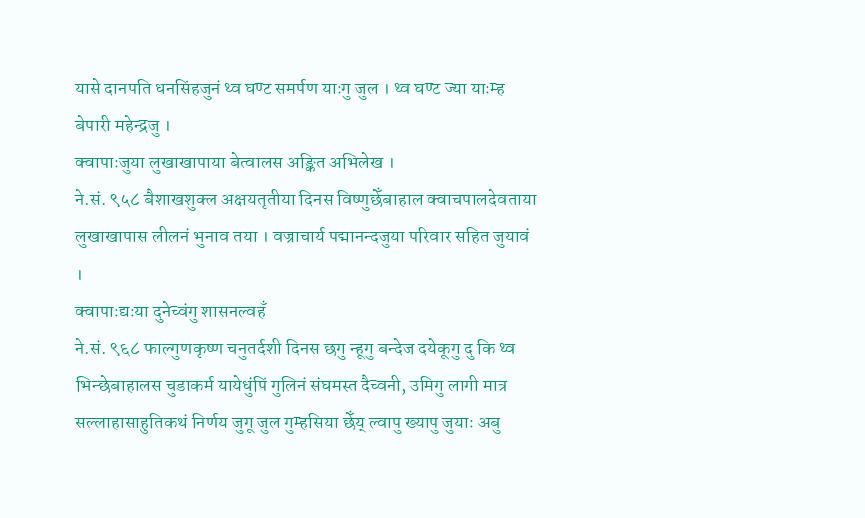यासे दानपति धनसिंहजुनं थ्व घण्ट समर्पण याःगु जुल । थ्व घण्ट ज्या याःम्ह बेपारी महेन्द्रजु ।
क्वापाःजुया लुखाखापाया बेत्वालस अङ्कित अभिलेख ।
ने.सं. ९५८ बैशाखशुक्ल अक्षयतृतीया दिनस विष्णुछेँबाहाल क्वाचपालदेवताया लुखाखापास लीलनं भुनाव तया । वज्राचार्य पद्मानन्दजुया परिवार सहित जुयावं ।
क्वापाःद्यःया दुनेच्वंगु शासनल्वहँ
ने.सं. ९६८ फाल्गुणकृष्ण चनुतर्दशी दिनस छगु न्हूगु बन्देज दयेकूगु दु कि थ्व भिन्छेबाहालस चुडाकर्म यायेधुंपिं गुलिनं संघमस्त दैच्वनी, उमिगु लागी मात्र सल्लाहासाहुतिकथं निर्णय जुगू जुल गुम्हसिया छेँय् ल्वापु ख्यापु जुयाः अबु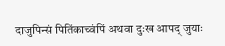दाजुपिन्सं पितिंकाच्वंपिं अथवा दुःख आपद् जुयाः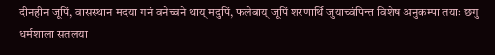दीनहीन जूपिं, वासस्थान मदया गनं वनेच्वने थाय् मदुपिं, फलेबाय् जूपिं शरणार्थि जुयाच्वंपिन्त विशेष अनुकम्पा तयाः छगु धर्मशाला सतलया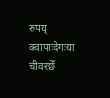रुपय् क्वापाःदेगःया चीवरछेँ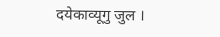दयेकाव्यूगु जुल ।